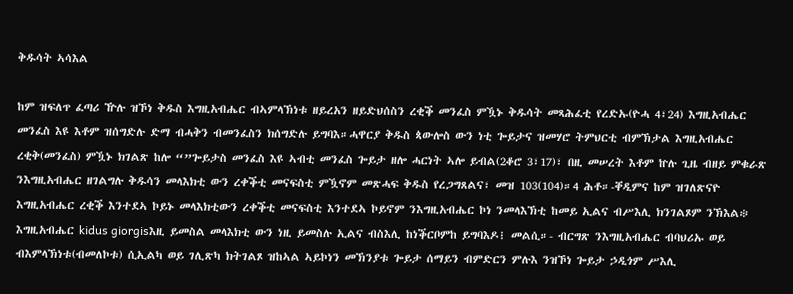ቅዱሳት ኣሳእል

ከም ዝፍለጥ ፈጣሪ ዅሉ ዝኾነ ቅዱስ እግዚአብሔር ብኣምላኽነቱ ዘይረአን ዘይድህሰስን ረቂቕ መንፈስ ምዃኑ ቅዱሳት መጻሕፈቲ የረድኡ(ዮሓ 4፣24) እግዚአብሔር መንፈስ እዩ እቶም ዝሰግድሉ ድማ ብሓቅን ብመንፈስን ክሰግድሉ ይግባእ።ሓዋርያ ቅዱስ ጳውሎስ ውን ነቲ ጐይታና ዝመሃሮ ትምህርቲ ብምኽታል እግዚአብሔር ረቂቅ(መንፈስ) ምዃኑ ክገልጽ ከሎ “”ጐይታስ መንፈስ እዩ ኣብቲ መንፈስ ጐይታ ዘሎ ሓርነት ኣሎ ይብል(2ቆሮ 3፣17)፣ በዚ መሠረት እቶም ኵሉ ጊዜ ብዘይ ምቁራጽ ንእግዚአብሔር ዘገልግሉ ቅዱሳን መላእክቲ ውን ረቀቕቲ መናፍስቲ ምዃኖም መጽሓፍ ቅዱስ የረጋግጸልና፣ መዝ 103(104)።4 ሕቶ።-ቐዲምና ከም ዝገለጽናዮ እግዚአብሔር ረቂቕ እንተደኣ ኮይኑ መላእክቲውን ረቀቕቲ መናፍስቲ እንተደኣ ኮይኖም ንእግዚአብሔር ኮነ ንመላእኽቲ ከመይ ኢልና ብሥእሊ ክንገልጾም ንኽእል፨ እግዚአብሔር kidus giorgisእዚ ይመስል መላእክቲ ውን ነዚ ይመስሉ ኢልና ብስእሊ ከነቕርቦምከ ይግባእዶ፧ መልሲ።- ብርግጽ ንእግዚአብሔር ብባህሪኡ ወይ ብእምላኽነቱ(ብመለኮቱ) ሲኢልካ ወይ ገሊጽካ ክትገልጾ ዝከኣል ኣይኮነን መኽንያቱ ጐይታ ሰማይን ብምድርን ምሉእ ንዝኾነ ጐይታ ኃዲጎም ሥእሊ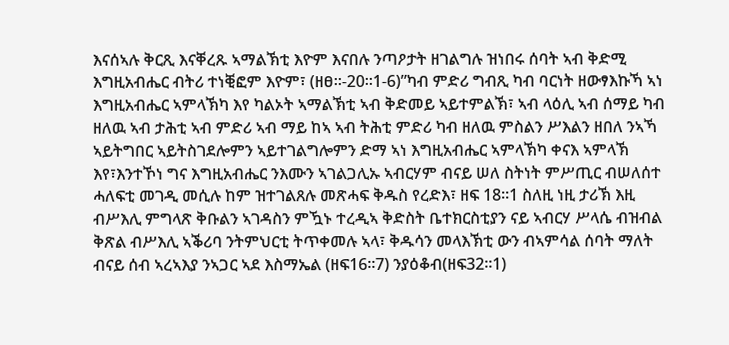እናሰኣሉ ቅርጺ እናቐረጹ ኣማልኽቲ እዮም እናበሉ ንጣዖታት ዘገልግሉ ዝነበሩ ሰባት ኣብ ቅድሚ እግዚአብሔር ብትሪ ተነቒፎም እዮም፣ (ዘፀ።-20።1-6)”ካብ ምድሪ ግብጺ ካብ ባርነት ዘውፃእኩኻ ኣነ እግዚአብሔር ኣምላኽካ እየ ካልኦት ኣማልኽቲ ኣብ ቅድመይ ኣይተምልኽ፣ ኣብ ላዕሊ ኣብ ሰማይ ካብ ዘለዉ ኣብ ታሕቲ ኣብ ምድሪ ኣብ ማይ ከኣ ኣብ ትሕቲ ምድሪ ካብ ዘለዉ ምስልን ሥእልን ዘበለ ንኣኻ ኣይትግበር ኣይትስገደሎምን ኣይተገልግሎምን ድማ ኣነ እግዚአብሔር ኣምላኽካ ቀናእ ኣምላኽ እየ፣እንተኾነ ግና እግዚአብሔር ንእሙን ኣገልጋሊኡ ኣብርሃም ብናይ ሠለ ስትነት ምሥጢር ብሠለሰተ ሓለፍቲ መገዲ መሲሉ ከም ዝተገልጸሉ መጽሓፍ ቅዱስ የረድእ፣ ዘፍ 18።1 ስለዚ ነዚ ታሪኽ እዚ ብሥእሊ ምግላጽ ቅቡልን ኣገዳስን ምዃኑ ተረዲኣ ቅድስት ቤተክርስቲያን ናይ ኣብርሃ ሥላሴ ብዝብል ቅጽል ብሥእሊ ኣቕሪባ ንትምህርቲ ትጥቀመሉ ኣላ፣ ቅዱሳን መላእኽቲ ውን ብኣምሳል ሰባት ማለት ብናይ ሰብ ኣረኣእያ ንኣጋር ኣደ እስማኤል (ዘፍ16።7) ንያዕቆብ(ዘፍ32።1)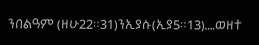ንበልዓም (ዘሁ22።31)ንኢያሱ(ኢያ5።13)….ወዘተ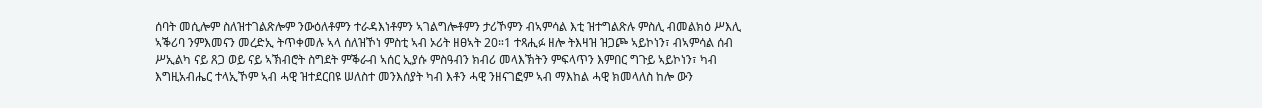ሰባት መሲሎም ስለዝተገልጽሎም ንውዕለቶምን ተራዳእነቶምን ኣገልግሎቶምን ታሪኾምን ብኣምሳል እቲ ዝተግልጽሉ ምስሊ ብመልክዕ ሥእሊ ኣቕሪባ ንምእመናን መረድኢ ትጥቀመሉ ኣላ ሰለዝኾነ ምስቲ ኣብ ኦሪት ዘፀኣት 20።1 ተጻሒፉ ዘሎ ትእዛዝ ዝጋጮ ኣይኮነን፣ ብኣምሳል ሰብ ሥኢልካ ናይ ጸጋ ወይ ናይ ኣኽብሮት ስግደት ምቕራብ ኣሰር ኢያሱ ምስዓብን ክብሪ መላእኽትን ምፍላጥን እምበር ግጉይ ኣይኮነን፣ ካብ እግዚአብሔር ተላኢኾም ኣብ ሓዊ ዝተደርበዩ ሠለስተ መንእሰያት ካብ እቶን ሓዊ ንዘናገፎም ኣብ ማእከል ሓዊ ክመላለስ ከሎ ውን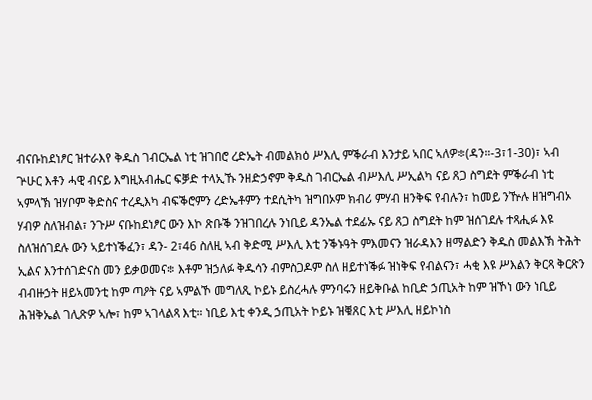ብናቡከደነፆር ዝተራእየ ቅዱስ ገብርኤል ነቲ ዝገበሮ ረድኤት ብመልክዕ ሥእሊ ምቕራብ እንታይ ኣበር ኣለዎ፨(ዳን።-3፣1-30)፣ ኣብ ጕሁር እቶን ሓዊ ብናይ እግዚአብሔር ፍቓድ ተላኢኹ ንዘድኃኖም ቅዱስ ገብርኤል ብሥእሊ ሥኢልካ ናይ ጸጋ ስግደት ምቕራብ ነቲ ኣምላኽ ዝሃቦም ቅድስና ተረዲእካ ብፍቕሮምን ረድኤቶምን ተደሲትካ ዝግበኦም ክብሪ ምሃብ ዘንቅፍ የብሉን፣ ከመይ ንዅሉ ዘዝግብኦ ሃብዎ ስለዝብል፣ ንጉሥ ናቡከደነፆር ውን እኮ ጽቡቕ ንዝገበረሉ ንነቢይ ዳንኤል ተደፊኡ ናይ ጸጋ ስግደት ከም ዝሰገደሉ ተጻሒፉ እዩ ስለዝሰገደሉ ውን ኣይተነቕፈን፣ ዳን- 2፣46 ስለዚ ኣብ ቅድሚ ሥእሊ እቲ ንቕኑዓት ምእመናን ዝራዳእን ዘማልድን ቅዱስ መልእኽ ትሕት ኢልና እንተሰገድናስ መን ይቃወመና፨ እቶም ዝኃለፉ ቅዱሳን ብምስጋዶም ስለ ዘይተነቕፉ ዝነቅፍ የብልናን፣ ሓቂ እዩ ሥእልን ቅርጻ ቅርጽን ብብዙኃት ዘይኣመንቲ ከም ጣዖት ናይ ኣምልኾ መግለጺ ኮይኑ ይስረሓሉ ምንባሩን ዘይቅቡል ከቢድ ኃጢአት ከም ዝኾነ ውን ነቢይ ሕዝቅኤል ገሊጽዎ ኣሎ፣ ከም ኣገላልጻ እቲ። ነቢይ እቲ ቀንዲ ኃጢአት ኮይኑ ዝቑጸር እቲ ሥእሊ ዘይኮነስ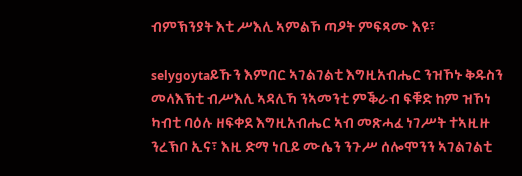ብምኽንያት እቲ ሥእሊ ኣምልኾ ጣዖት ምፍጻሙ እዩ፣

selygoytaይኹን እምበር ኣገልገልቲ እግዚአብሔር ንዝኾኑ ቅዱስን መላእኽቲ ብሥእሊ ኣዳሊኻ ንኣመንቲ ምቕራብ ፍቑድ ከም ዝኾነ ካብቲ ባዕሉ ዘፍቀደ እግዚአብሔር ኣብ መጽሓፈ ነገሥት ተኣዚዙ ንረኽቦ ኢና፣ እዚ ድማ ነቢይ ሙሴን ንጉሥ ሰሎሞንን ኣገልገልቲ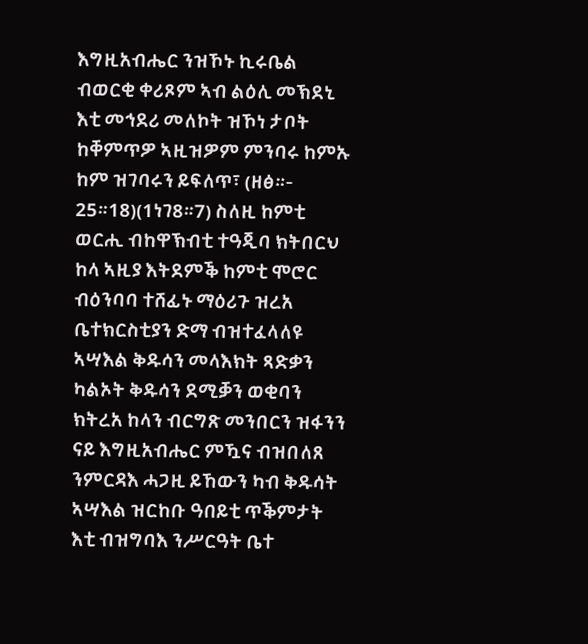እግዚአብሔር ንዝኾኑ ኪሩቤል ብወርቂ ቀሪጾም ኣብ ልዕሊ መኽደኒ እቲ መኅደሪ መለኮት ዝኾነ ታቦት ከቐምጥዎ ኣዚዝዎም ምንባሩ ከምኡ ከም ዝገባሩን ይፍለጥ፣ (ዘፅ።- 25።18)(1ነገ8።7) ስለዚ ከምቲ ወርሒ ብከዋኽብቲ ተዓጂባ ክትበርህ ከላ ኣዚያ እትደምቕ ከምቲ ሞሮር ብዕንባባ ተሸፊኑ ማዕሪጉ ዝረአ ቤተክርስቲያን ድማ ብዝተፈላለዩ ኣሣእል ቅዱሳን መላእክት ጻድቃን ካልኦት ቅዱሳን ደሚቓን ወቂባን ክትረአ ከላን ብርግጽ መንበርን ዝፋንን ናይ እግዚአብሔር ምዃና ብዝበለጸ ንምርዳእ ሓጋዚ ይኸውን ካብ ቅዱሳት ኣሣእል ዝርከቡ ዓበይቲ ጥቕምታት እቲ ብዝግባእ ንሥርዓት ቤተ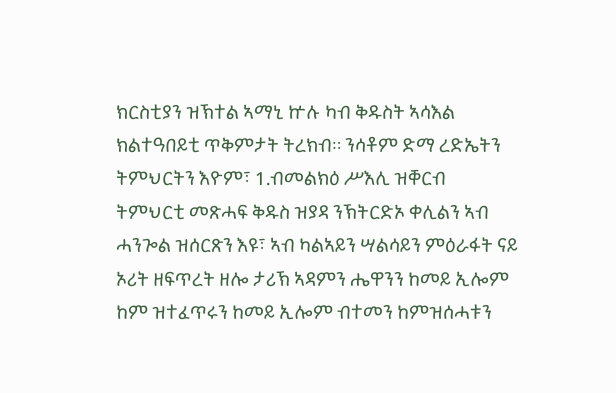ክርስቲያን ዝኽተል ኣማኒ ኵሉ ካብ ቅዱስት ኣሳእል ክልተዓበይቲ ጥቅምታት ትረክብ። ንሳቶም ድማ ረድኤትን ትምህርትን እዮም፣ 1.ብመልክዕ ሥእሊ ዝቐርብ ትምህርቲ መጽሓፍ ቅዱስ ዝያዳ ንኽትርድኦ ቀሊልን ኣብ ሓንጐል ዝሰርጽን እዩ፣ ኣብ ካልኣይን ሣልሳይን ምዕራፋት ናይ ኦሪት ዘፍጥረት ዘሎ ታሪኽ ኣዳምን ሔዋንን ከመይ ኢሎም ከም ዝተፈጥሩን ከመይ ኢሎም ብተመን ከምዝሰሓቱን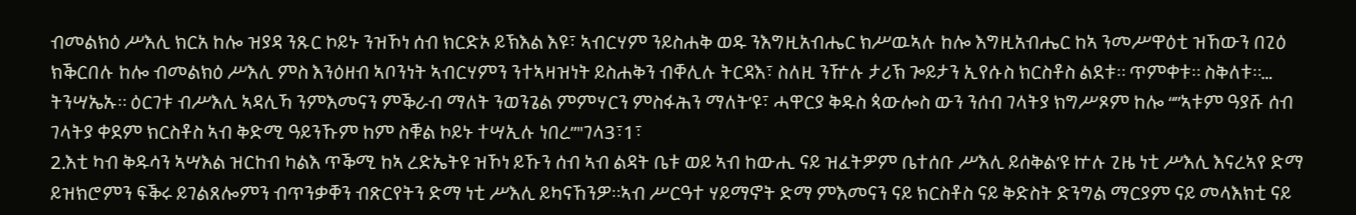ብመልክዕ ሥእሊ ክርአ ከሎ ዝያዳ ንጹር ኮይኑ ንዝኾነ ሰብ ክርድኦ ይኽእል እዩ፣ ኣብርሃም ንይስሐቅ ወዱ ንእግዚአብሔር ክሥዉኣሉ ከሎ እግዚአብሔር ከኣ ንመሥዋዕቲ ዝኸውን በጊዕ ክቕርበሉ ከሎ ብመልክዕ ሥእሊ ምስ እንዕዘብ ኣቦንነት ኣብርሃምን ንተኣዛዝነት ይስሐቅን ብቐሊሉ ትርዳእ፣ ስለዚ ንዅሉ ታሪኽ ጐይታን ኢየሱስ ክርስቶስ ልደቱ። ጥምቀቱ። ስቅለቱ።… ትንሣኤኡ። ዕርገቱ ብሥእሊ ኣዳሊኻ ንምእመናን ምቕራብ ማለት ንወንጌል ምምሃርን ምስፋሕን ማለት’ዩ፣ ሓዋርያ ቅዱስ ጳውሎስ ውን ንሰብ ገላትያ ክግሥጾም ከሎ “”ኣቱም ዓያሹ ሰብ ገላትያ ቀደም ክርስቶስ ኣብ ቅድሚ ዓይንኹም ከም ስቑል ኮይኑ ተሣኢሉ ነበረ”"ገላ3፣1፣
2.እቲ ካብ ቅዱሳን ኣሣእል ዝርከብ ካልእ ጥቕሚ ከኣ ረድኤትዩ ዝኾነ ይኹን ሰብ ኣብ ልዳት ቤቱ ወይ ኣብ ከውሒ ናይ ዝፈትዎም ቤተሰቡ ሥእሊ ይሰቅል’ዩ ኵሉ ጊዜ ነቲ ሥእሊ እናረኣየ ድማ ይዝክሮምን ፍቕሩ ይገልጸሎምን ብጥንቃቐን ብጽርየትን ድማ ነቲ ሥእሊ ይካናኸንዎ።ኣብ ሥርዓተ ሃይማኖት ድማ ምእመናን ናይ ክርስቶስ ናይ ቅድስት ድንግል ማርያም ናይ መላእክቲ ናይ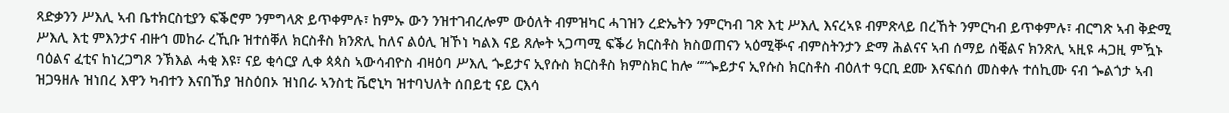ጻድቃንን ሥእሊ ኣብ ቤተክርስቲያን ፍቕሮም ንምግላጽ ይጥቀምሉ፣ ከምኡ ውን ንዝተገብረሎም ውዕለት ብምዝካር ሓገዝን ረድኤትን ንምርካብ ገጽ እቲ ሥእሊ እናረኣዩ ብምጽላይ በረኸት ንምርካብ ይጥቀምሉ፣ ብርግጽ ኣብ ቅድሚ ሥእሊ እቲ ምእንታና ብዙኅ መከራ ረኺቡ ዝተሰቐለ ክርስቶስ ክንጽሊ ከለና ልዕሊ ዝኾነ ካልእ ናይ ጸሎት ኣጋጣሚ ፍቕሪ ክርስቶስ ክስወጠናን ኣዕሚቝና ብምስትንታን ድማ ሕልናና ኣብ ሰማይ ሰቒልና ክንጽሊ ኣዚዩ ሓጋዚ ምዃኑ ባዕልና ፈቲና ከነረጋግጾ ንኽእል ሓቂ እዩ፣ ናይ ቂሳርያ ሊቀ ጳጳስ ኣውሳብዮስ ብዛዕባ ሥእሊ ጐይታና ኢየሱስ ክርስቶስ ክምስክር ከሎ “”ጐይታና ኢየሱስ ክርስቶስ ብዕለተ ዓርቢ ደሙ እናፍሰሰ መስቀሉ ተሰኪሙ ናብ ጐልጎታ ኣብ ዝጋዓዘሉ ዝነበረ እዋን ካብተን እናበኸያ ዝስዕበኦ ዝነበራ ኣንስቲ ቬሮኒካ ዝተባህለት ሰበይቲ ናይ ርእሳ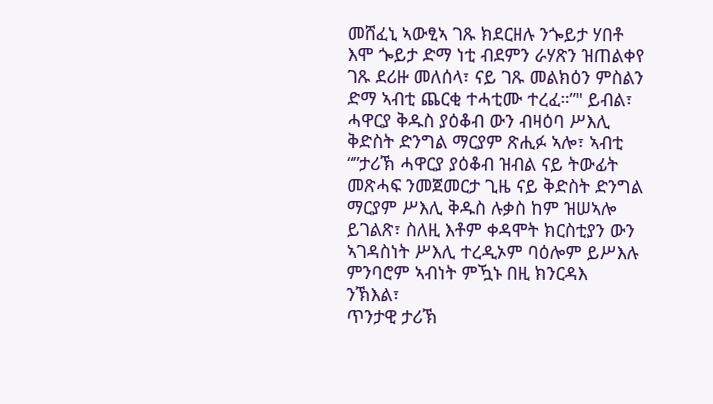መሸፈኒ ኣውፂኣ ገጹ ክደርዘሉ ንጐይታ ሃበቶ እሞ ጐይታ ድማ ነቲ ብደምን ራሃጽን ዝጠልቀየ ገጹ ደሪዙ መለሰላ፣ ናይ ገጹ መልክዕን ምስልን ድማ ኣብቲ ጨርቂ ተሓቲሙ ተረፈ።”" ይብል፣
ሓዋርያ ቅዱስ ያዕቆብ ውን ብዛዕባ ሥእሊ ቅድስት ድንግል ማርያም ጽሒፉ ኣሎ፣ ኣብቲ “”ታሪኽ ሓዋርያ ያዕቆብ ዝብል ናይ ትውፊት መጽሓፍ ንመጀመርታ ጊዜ ናይ ቅድስት ድንግል ማርያም ሥእሊ ቅዱስ ሉቃስ ከም ዝሠኣሎ ይገልጽ፣ ስለዚ እቶም ቀዳሞት ክርስቲያን ውን ኣገዳስነት ሥእሊ ተረዲኦም ባዕሎም ይሥእሉ ምንባሮም ኣብነት ምዃኑ በዚ ክንርዳእ ንኽእል፣
ጥንታዊ ታሪኽ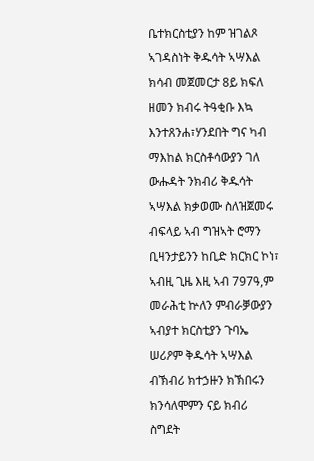ቤተክርስቲያን ከም ዝገልጾ ኣገዳስነት ቅዱሳት ኣሣእል ክሳብ መጀመርታ 8ይ ክፍለ ዘመን ክብሩ ትዓቂቡ እኳ እንተጸንሐ፣ሃንደበት ግና ካብ ማእከል ክርስቶሳውያን ገለ ውሑዳት ንክብሪ ቅዱሳት ኣሣእል ክቃወሙ ስለዝጀመሩ ብፍላይ ኣብ ግዝኣት ሮማን ቢዛንታይንን ከቢድ ክርክር ኮነ፣ ኣብዚ ጊዜ እዚ ኣብ 797ዓ,ም መራሕቲ ኵለን ምብራቓውያን ኣብያተ ክርስቲያን ጉባኤ ሠሪዖም ቅዱሳት ኣሣእል ብኽብሪ ክተኃዙን ክኽበሩን ክንሳለሞምን ናይ ክብሪ ስግደት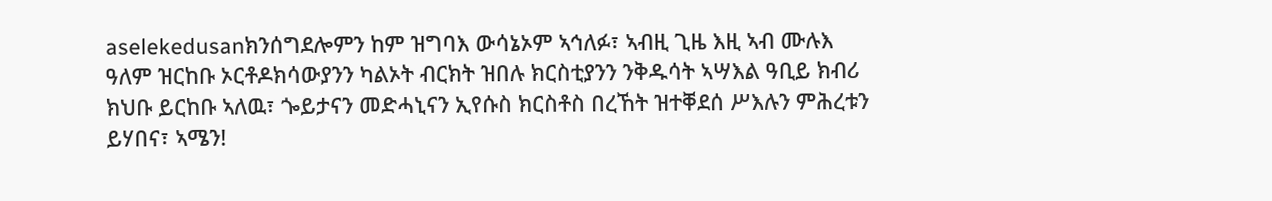aselekedusanክንሰግደሎምን ከም ዝግባእ ውሳኔኦም ኣኅለፉ፣ ኣብዚ ጊዜ እዚ ኣብ ሙሉእ ዓለም ዝርከቡ ኦርቶዶክሳውያንን ካልኦት ብርክት ዝበሉ ክርስቲያንን ንቅዱሳት ኣሣእል ዓቢይ ክብሪ ክህቡ ይርከቡ ኣለዉ፣ ጐይታናን መድሓኒናን ኢየሱስ ክርስቶስ በረኸት ዝተቐደሰ ሥእሉን ምሕረቱን ይሃበና፣ ኣሜን!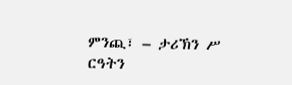ምንጪ፣ – ታሪኽን ሥ ርዓትን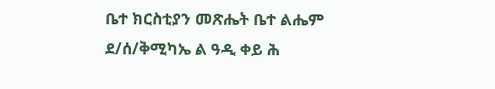ቤተ ክርስቲያን መጽሔት ቤተ ልሔም ደ/ሰ/ቅሚካኤ ል ዓዲ ቀይ ሕ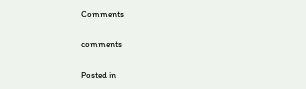Comments

comments

Posted in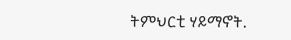ትምህርቲ ሃይማኖት.